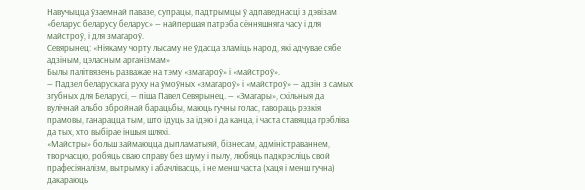Навучыцца ўзаемнай павазе, супрацы, падтрымцы ў адпаведнасці з дэвізам «беларус беларусу беларус» — найпершая патрэба сённяшняга часу і для майстроў, і для змагароў.
Севярынец: «Ніякаму чорту лысаму не ўдасца зламіць народ, які адчувае сябе адзіным, цэласным арганізмам»
Былы палітвязень разважае на тэму «змагароў» і «майстроў».
— Падзел беларускага руху на ўмоўных «змагароў» і «майстроў» — адзін з самых згубных для Беларусі, — піша Павел Севярынец. — «Змагары», схільныя да вулічнай альбо збройнай барацьбы, маюць гучны голас, гавораць рэзкія прамовы, ганарацца тым, што ідуць за ідэю і да канца, і часта ставяцца грэбліва да тых, хто выбірае іншыя шляхі.
«Майстры» больш займаюцца дыпламатыяй, бізнесам, адміністраваннем, творчасцю, робяць сваю справу без шуму і пылу, любяць падкрэсліць свой прафесіяналізм, вытрымку і абачлівасць, і не менш часта (хаця і менш гучна) дакараюць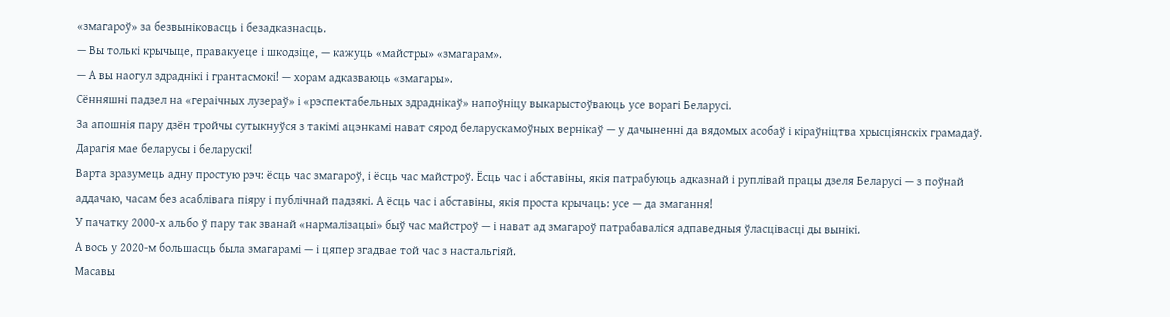«змагароў» за безвыніковасць і безадказнасць.
— Вы толькі крычыце, правакуеце і шкодзіце, — кажуць «майстры» «змагарам».
— А вы наогул здраднікі і грантасмокі! — хорам адказваюць «змагары».
Сённяшні падзел на «гераічных лузераў» і «рэспектабельных здраднікаў» напоўніцу выкарыстоўваюць усе ворагі Беларусі.
За апошнія пару дзён тройчы сутыкнуўся з такімі ацэнкамі нават сярод беларускамоўных вернікаў — у дачыненні да вядомых асобаў і кіраўніцтва хрысціянскіх грамадаў.
Дарагія мае беларусы і беларускі!
Варта зразумець адну простую рэч: ёсць час змагароў, і ёсць час майстроў. Ёсць час і абставіны, якія патрабуюць адказнай і руплівай працы дзеля Беларусі — з поўнай аддачаю, часам без асаблівага піяру і публічнай падзякі. А ёсць час і абставіны, якія проста крычаць: усе — да змагання!
У пачатку 2000-х альбо ў пару так званай «нармалізацыі» быў час майстроў — і нават ад змагароў патрабаваліся адпаведныя ўласцівасці ды вынікі.
А вось у 2020-м большасць была змагарамі — і цяпер згадвае той час з настальгіяй.
Масавы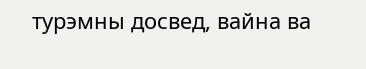турэмны досвед, вайна ва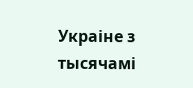Украіне з тысячамі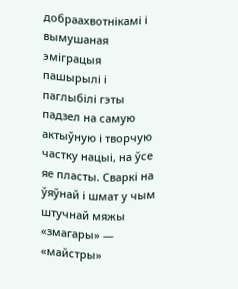добраахвотнікамі і вымушаная эміграцыя пашырылі і паглыбілі гэты падзел на самую актыўную і творчую частку нацыі, на ўсе яе пласты. Сваркі на ўяўнай і шмат у чым штучнай мяжы «змагары» — «майстры»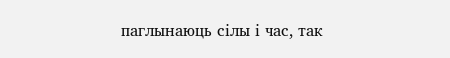паглынаюць сілы і час, так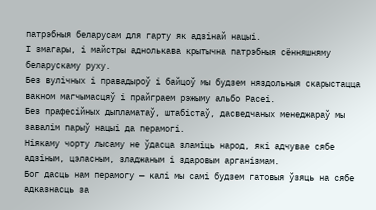патрэбныя беларусам для гарту як адзінай нацыі.
І змагары, і майстры аднолькава крытычна патрэбныя сённяшняму беларускаму руху.
Без вулічных і правадыроў і байцоў мы будзем няздольныя скарыстацца вакном магчымасцяў і прайграем рэжыму альбо Расеі.
Без прафесійных дыпламатаў, штабістаў, дасведчаных менеджараў мы завалім парыў нацыі да перамогі.
Ніякаму чорту лысаму не ўдасца зламіць народ, які адчувае сябе адзіным, цэласным, зладжаным і здаровым арганізмам.
Бог дасць нам перамогу — калі мы самі будзем гатовыя ўзяць на сябе адказнасць за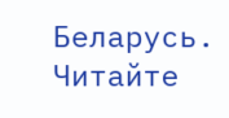Беларусь.
Читайте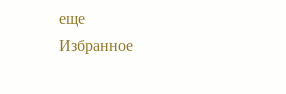еще
Избранное